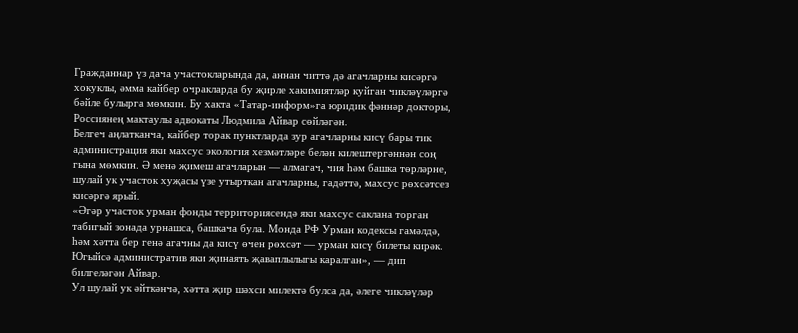Гражданнар үз дача участокларында да, аннан читтә дә агачларны кисәргә хокуклы, әмма кайбер очракларда бу җирле хакимиятләр куйган чикләүләргә бәйле булырга мөмкин. Бу хакта «Татар-информ»га юридик фәннәр докторы, Россиянең мактаулы адвокаты Людмила Айвар сөйләгән.
Белгеч аңлатканча, кайбер торак пунктларда зур агачларны кисү бары тик администрация яки махсус экология хезмәтләре белән килештергәннән соң гына мөмкин. Ә менә җимеш агачларын — алмагач, чия һәм башка төрләрне, шулай ук участок хуҗасы үзе утырткан агачларны, гадәттә, махсус рөхсәтсез кисәргә ярый.
«Әгәр участок урман фонды территориясендә яки махсус саклана торган табигый зонада урнашса, башкача була. Монда РФ Урман кодексы гамәлдә, һәм хәтта бер генә агачны да кисү өчен рөхсәт — урман кисү билеты кирәк. Югыйсә административ яки җинаять җаваплылыгы каралган», — дип билгеләгән Айвар.
Ул шулай ук әйткәнчә, хәтта җир шәхси милектә булса да, әлеге чикләүләр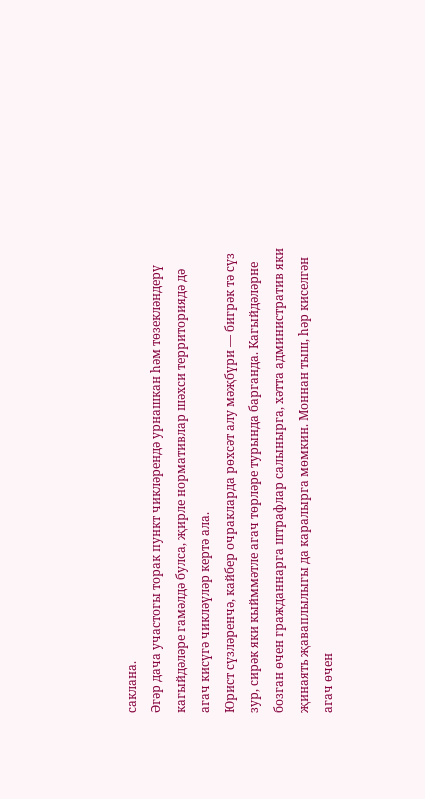саклана.
Әгәр дача участогы торак пункт чикләрендә урнашкан һәм төзекләндерү кагыйдәләре гамәлдә булса, җирле нормативлар шәхси территориядә дә агач кисүгә чикләүләр кертә ала.
Юрист сүзләренчә, кайбер очракларда рөхсәт алу мәҗбүри — бигрәк тә сүз зур, сирәк яки кыйммәтле агач төрләре турында барганда. Кагыйдәләрне бозган өчен гражданнарга штрафлар салынырга, хәтта административ яки җинаять җаваплылыгы да каралырга мөмкин. Моннан тыш, һәр киселгән агач өчен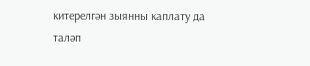китерелгән зыянны каплату да таләп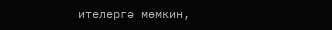ителергә мөмкин,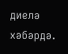диелә хәбәрдә.